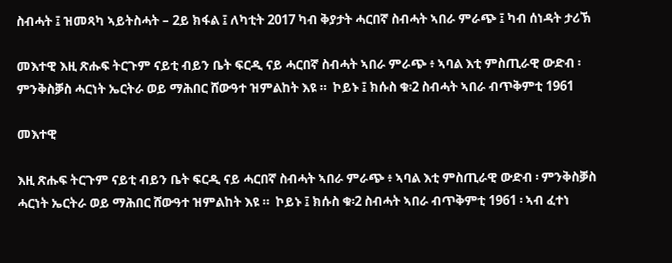ስብሓት ፤ ዝመጻካ ኣይትስሓት – 2ይ ክፋል ፤ ለካቲት 2017 ካብ ቅያታት ሓርበኛ ስብሓት ኣበራ ምራጭ ፤ ካብ ሰነዳት ታሪኽ

መእተዊ እዚ ጽሑፍ ትርጉም ናይቲ ብይን ቤት ፍርዲ ናይ ሓርበኛ ስብሓት ኣበራ ምራጭ ፥ ኣባል እቲ ምስጢራዊ ውድብ ፡ ምንቅስቓስ ሓርነት ኤርትራ ወይ ማሕበር ሸውዓተ ዝምልከት እዩ ።  ኮይኑ ፤ ክሱስ ቁ፡2 ስብሓት ኣበራ ብጥቅምቲ 1961

መእተዊ

እዚ ጽሑፍ ትርጉም ናይቲ ብይን ቤት ፍርዲ ናይ ሓርበኛ ስብሓት ኣበራ ምራጭ ፥ ኣባል እቲ ምስጢራዊ ውድብ ፡ ምንቅስቓስ ሓርነት ኤርትራ ወይ ማሕበር ሸውዓተ ዝምልከት እዩ ።  ኮይኑ ፤ ክሱስ ቁ፡2 ስብሓት ኣበራ ብጥቅምቲ 1961 ፡ ኣብ ፈተነ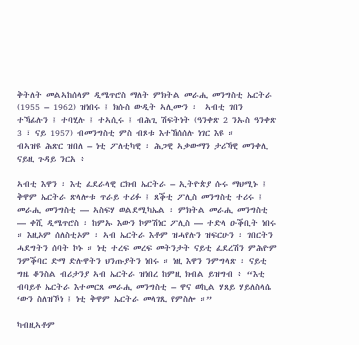ቅትለት መልኣከሰላም ዲሜጥሮስ ማለት ምክትል መራሒ መንግስቲ ኤርትራ (1955 – 1962) ዝነበሩ ፤ ክሱስ ውዲት ኣሊሙን ፡  ኣብቲ ገበን ተኻፊሉን ፤ ተባሂሉ ፤ ተኣሲሩ ፤ ብሕጊ ሽፍትነት (ዓንቀጽ 2 ንኡስ ዓንቀጽ 3 ፣ ናይ 1957) ብመንግስቲ ምስ ብጾቱ እተኸሰሰሉ ነገር እዩ ።
ብኣዝዩ ሕጽር ዝበለ – ነቲ ፖለቲካዊ ፡ ሕጋዊ ኣቃውማን ታሪኻዊ መንቀሊ ናይዚ ጉዳይ ንርአ ፥

ኣብቲ እዋን ፡ እቲ ፈደራላዊ ርክብ ኤርትራ – ኢትዮጵያ ሱሩ ማህሚኑ ፤ ቅዋም ኤርትራ ጽላሎቱ ጥራይ ተሪፉ ፤ ጸቕቲ ፖሊስ መንግስቲ ተሪሩ ፤ መራሒ መንግስቲ — ኣስፍሃ ወልደሚካኤል ፡ ምክትል መራሒ መንግስቲ — ቀሺ ዲሜጥሮስ ፡ ከምኡ እውን ኮምሽነር ፖሊስ — ተድላ ዑቕቢት ነበሩ ። እዚኦም ሰለስቲኦም ፡ ኣብ ኤርትራ እቶም ዝሓየሉን ዝፍርሁን ፡ ገበርትን ሓደግትን ሰባት ኮኑ ። ነቲ ተረፍ መረፍ መትንታት ናይቲ ፈደረሽን ምሕዮም ንምቕባር ድማ ድሉዋትን ህንጡያትን ነበሩ ። ነዚ እዋን ንምግላጽ ፡ ናይቲ ግዜ ቆንስል ብሪታንያ ኣብ ኤርትራ ዝነበረ ከምዚ ክብል ይዝግብ ፥ “እቲ ብባይቶ ኤርትራ እተመርጸ መራሒ መንግስቲ – ዋና ወኪል ሃጸይ ሃይለስላሴ ‘ውን ስለዝኾነ ፤ ነቲ ቅዋም ኤርትራ መላገጺ የምስሎ ።”

ካብዚኣቶም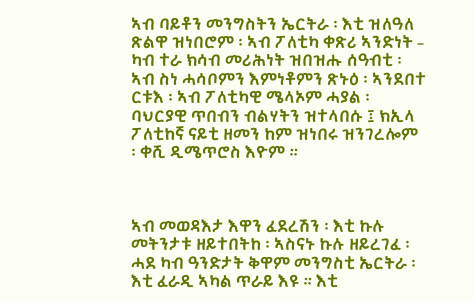ኣብ ባይቶን መንግስትን ኤርትራ ፡ እቲ ዝለዓለ ጽልዋ ዝነበሮም ፡ ኣብ ፖለቲካ ቀጽሪ ኣንድነት – ካብ ተራ ክሳብ መሪሕነት ዝበዝሑ ሰዓብቲ ፡ ኣብ ስነ ሓሳቦምን እምነቶምን ጽኑዕ ፡ ኣንደበተ ርቱእ ፡ ኣብ ፖለቲካዊ ሜላኦም ሓያል ፡ ባህርያዊ ጥበብን ብልሃትን ዝተላበሱ ፤ ክኢላ ፖለቲከኛ ናይቲ ዘመን ከም ዝነበሩ ዝንገረሎም ፡ ቀሺ ዲሜጥሮስ እዮም ።



ኣብ መወዳእታ እዋን ፈደረሽን ፡ እቲ ኩሉ መትንታቱ ዘይተበትከ ፡ ኣስናኑ ኩሉ ዘይረገፈ ፡ ሓደ ካብ ዓንድታት ቅዋም መንግስቲ ኤርትራ ፡ እቲ ፈራዲ ኣካል ጥራይ እዩ ። እቲ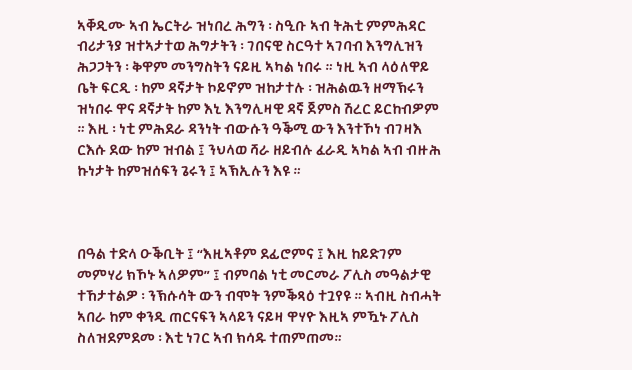ኣቐዲሙ ኣብ ኤርትራ ዝነበረ ሕግን ፡ ስዒቡ ኣብ ትሕቲ ምምሕዳር ብሪታንያ ዝተኣታተወ ሕግታትን ፡ ገበናዊ ስርዓተ ኣገባብ እንግሊዝን ሕጋጋትን ፡ ቅዋም መንግስትን ናይዚ ኣካል ነበሩ ። ነዚ ኣብ ላዕለዋይ ቤት ፍርዲ ፡ ከም ዳኛታት ኮይኖም ዝከታተሉ ፡ ዝሕልዉን ዘማኽሩን ዝነበሩ ዋና ዳኛታት ከም እኒ እንግሊዛዊ ዳኛ ጀምስ ሽረር ይርከብዎም ። እዚ ፡ ነቲ ምሕደራ ዳንነት ብውሱን ዓቕሚ ውን እንተኾነ ብገዛእ ርእሱ ደው ከም ዝብል ፤ ንህላወ ሻራ ዘይብሉ ፈራዲ ኣካል ኣብ ብዙሕ ኩነታት ከምዝሰፍን ጌሩን ፤ ኣኽኢሉን እዩ ።



በዓል ተድላ ዑቕቢት ፤ “እዚኣቶም ደፊሮምና ፤ እዚ ከይድገም መምሃሪ ክኾኑ ኣለዎም” ፤ ብምባል ነቲ መርመራ ፖሊስ መዓልታዊ ተኸታተልዎ ፡ ንኽሱሳት ውን ብሞት ንምቕጻዕ ተጓየዩ ። ኣብዚ ስብሓት ኣበራ ከም ቀንዲ ጠርናፍን ኣላይን ናይዛ ዋሃዮ እዚኣ ምዃኑ ፖሊስ ስለዝደምደመ ፡ እቲ ነገር ኣብ ክሳዱ ተጠምጠመ።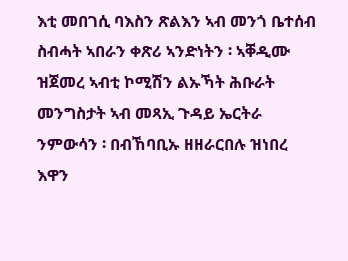እቲ መበገሲ ባእስን ጽልእን ኣብ መንጎ ቤተሰብ ስብሓት ኣበራን ቀጽሪ ኣንድነትን ፡ ኣቐዲሙ ዝጀመረ ኣብቲ ኮሚሽን ልኡኻት ሕቡራት መንግስታት ኣብ መጻኢ ጉዳይ ኤርትራ ንምውሳን ፡ በብኸባቢኡ ዘዘራርበሉ ዝነበረ እዋን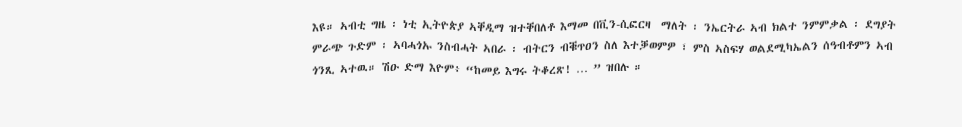እዩ። ኣብቲ ግዜ ፡ ነቲ ኢትዮጵያ ኣቐዲማ ዝተቐበለቶ እማመ በቪን-ሲፎርዛ  ማለት ፡ ንኤርትራ ኣብ ክልተ ንምምቃል ፡ ደግያት ምራጭ ጉድም ፡ ኣባሓጎኡ ንስብሓት ኣበራ ፡ ብትርን ብቑጥዐን ስለ እተቓወምዎ ፣ ምስ ኣስፍሃ ወልደሚካኤልን ሰዓብቶምን ኣብ ጎንጺ ኣተዉ። ሽዑ ድማ እዮም፥ “ከመይ እግሩ ትቆረጽ! … ” ዝበሉ ።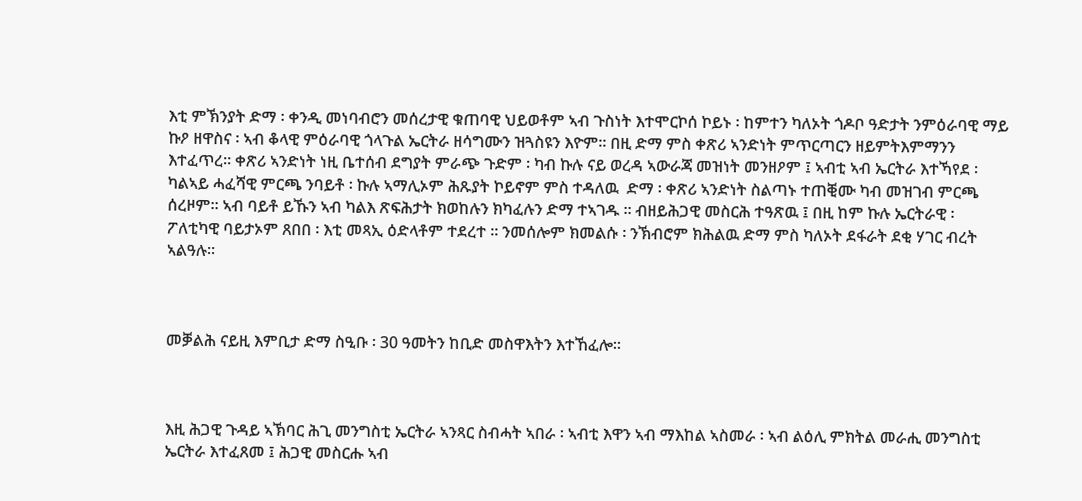እቲ ምኽንያት ድማ ፡ ቀንዲ መነባብሮን መሰረታዊ ቁጠባዊ ህይወቶም ኣብ ጉስነት እተሞርኮሰ ኮይኑ ፡ ከምተን ካለኦት ጎዶቦ ዓድታት ንምዕራባዊ ማይ ኩዖ ዘዋስና ፡ ኣብ ቆላዊ ምዕራባዊ ጎላጉል ኤርትራ ዘሳግሙን ዝጓስዩን እዮም። በዚ ድማ ምስ ቀጽሪ ኣንድነት ምጥርጣርን ዘይምትእምማንን እተፈጥረ። ቀጽሪ ኣንድነት ነዚ ቤተሰብ ደግያት ምራጭ ጉድም ፡ ካብ ኩሉ ናይ ወረዳ ኣውራጃ መዝነት መንዘዖም ፤ ኣብቲ ኣብ ኤርትራ እተኻየደ ፡ ካልኣይ ሓፈሻዊ ምርጫ ንባይቶ ፡ ኩሉ ኣማሊኦም ሕጹያት ኮይኖም ምስ ተዳለዉ  ድማ ፡ ቀጽሪ ኣንድነት ስልጣኑ ተጠቒሙ ካብ መዝገብ ምርጫ ሰረዞም። ኣብ ባይቶ ይኹን ኣብ ካልእ ጽፍሕታት ክወከሉን ክካፈሉን ድማ ተኣገዱ ። ብዘይሕጋዊ መስርሕ ተዓጽዉ ፤ በዚ ከም ኩሉ ኤርትራዊ ፡ ፖለቲካዊ ባይታኦም ጸበበ ፡ እቲ መጻኢ ዕድላቶም ተደረተ ። ንመሰሎም ክመልሱ ፡ ንኽብሮም ክሕልዉ ድማ ምስ ካለኦት ደፋራት ደቂ ሃገር ብረት ኣልዓሉ።



መቓልሕ ናይዚ እምቢታ ድማ ስዒቡ ፡ 30 ዓመትን ከቢድ መስዋእትን እተኸፈሎ።



እዚ ሕጋዊ ጉዳይ ኣኽባር ሕጊ መንግስቲ ኤርትራ ኣንጻር ስብሓት ኣበራ ፡ ኣብቲ እዋን ኣብ ማእከል ኣስመራ ፡ ኣብ ልዕሊ ምክትል መራሒ መንግስቲ ኤርትራ እተፈጸመ ፤ ሕጋዊ መስርሑ ኣብ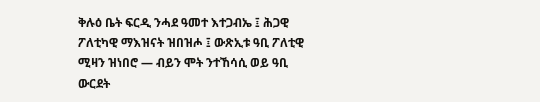ቅሉዕ ቤት ፍርዲ ንሓደ ዓመተ እተጋብኤ ፤ ሕጋዊ ፖለቲካዊ ማእዝናት ዝበዝሖ ፤ ውጽኢቱ ዓቢ ፖለቲዊ ሚዛን ዝነበሮ — ብይን ሞት ንተኸሳሲ ወይ ዓቢ ውርደት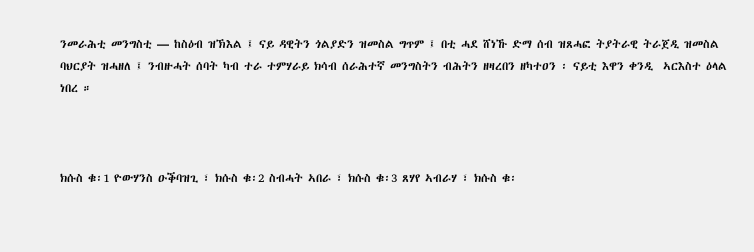ንመራሕቲ መንግስቲ — ከስዕብ ዝኽእል ፤ ናይ ዳዊትን ጎልያድን ዝመስል ግጥም ፤ በቲ ሓደ ሸነኹ ድማ ሰብ ዝጸሓፎ ትያትራዊ ትራጀዲ ዝመስል ባህርያት ዝሓዘለ ፤ ንብዙሓት ሰባት ካብ ተራ ተምሃራይ ክሳብ ሰራሕተኛ መንግስትን ብሕትን ዘዛረበን ዘካተዐን ፡ ናይቲ እዋን ቀንዲ  ኣርእስተ ዕላል ነበረ ።



ክሱስ ቁ፡1 ዮውሃንስ ዑቕባዝጊ ፣ ክሱስ ቁ፡2 ስብሓት ኣበራ ፣ ክሱስ ቁ፡3 ጸሃየ ኣብራሃ ፣ ክሱስ ቁ፡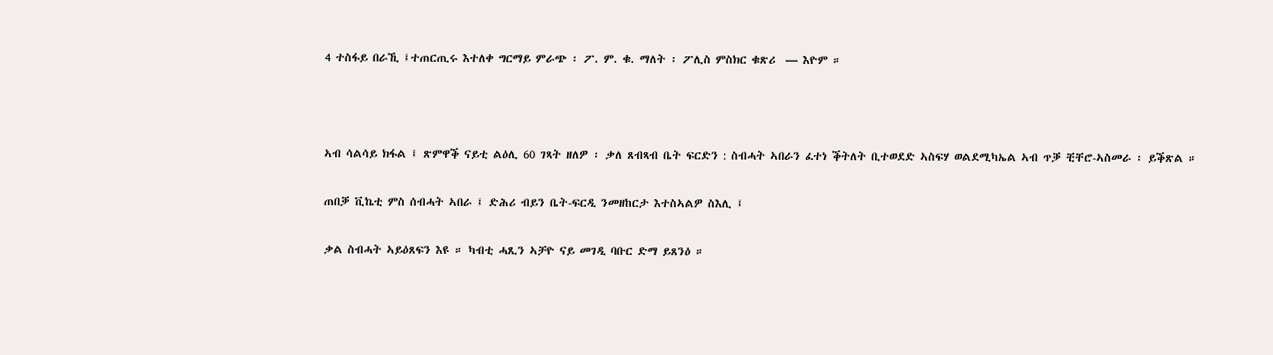4 ተስፋይ በራኺ ፤ተጠርጢሩ እተለቀ ግርማይ ምራጭ ፡ ፖ. ም. ቁ. ማለት ፡ ፖሊስ ምስክር ቁጽሪ  — እዮም ።



ኣብ ሳልሳይ ክፋል ፤ ጽምዋቕ ናይቲ ልዕሊ 60 ገጻት ዘለዎ ፡ ቃለ ጸብጻብ ቤት ፍርድን : ስብሓት ኣበራን ፈተነ ቕትለት ቢተወደድ ኣስፍሃ ወልደሚካኤል ኣብ ጥቓ ቺቸሮ-ኣስመራ ፡ ይቕጽል ።

ጠበቓ ቪኬቲ ምስ ሰብሓት ኣበራ ፤ ድሕሪ ብይን ቤት-ፍርዲ ንመዘከርታ እተስኣልዎ ስእሊ ፤

ቃል ስብሓት ኣይዕጸፍን እዩ ። ካብቲ ሓጺን ኣቻዮ ናይ መገዲ ባቡር ድማ ይጸንዕ ።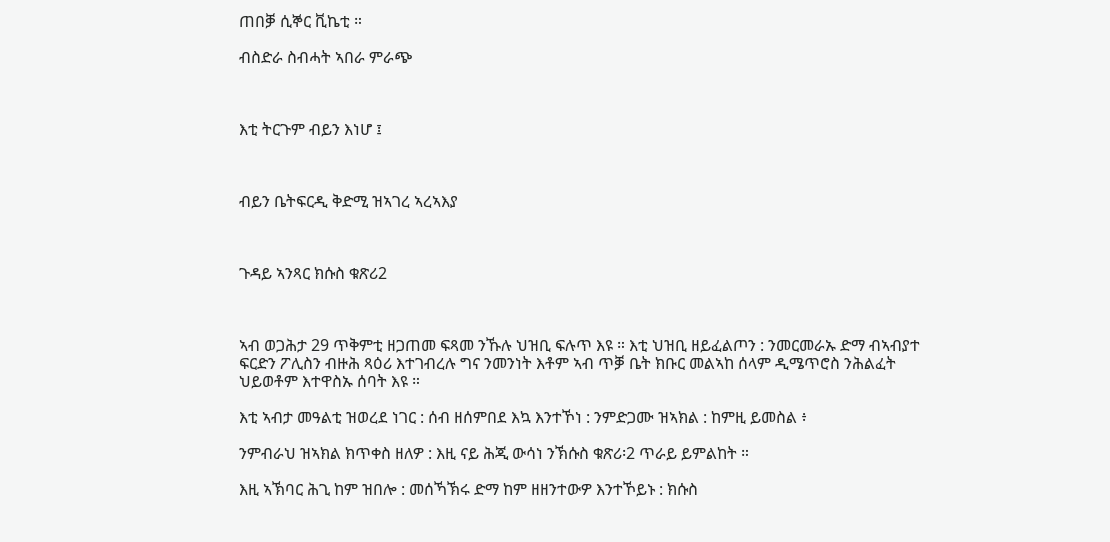ጠበቓ ሲኞር ቪኬቲ ።

ብስድራ ስብሓት ኣበራ ምራጭ



እቲ ትርጉም ብይን እነሆ ፤



ብይን ቤትፍርዲ ቅድሚ ዝኣገረ ኣረኣእያ



ጉዳይ ኣንጻር ክሱስ ቁጽሪ2



ኣብ ወጋሕታ 29 ጥቅምቲ ዘጋጠመ ፍጻመ ንኹሉ ህዝቢ ፍሉጥ እዩ ። እቲ ህዝቢ ዘይፈልጦን : ንመርመራኡ ድማ ብኣብያተ ፍርድን ፖሊስን ብዙሕ ጻዕሪ እተገብረሉ ግና ንመንነት እቶም ኣብ ጥቓ ቤት ክቡር መልኣከ ሰላም ዲሜጥሮስ ንሕልፈት ህይወቶም እተዋስኡ ሰባት እዩ ።

እቲ ኣብታ መዓልቲ ዝወረደ ነገር : ሰብ ዘሰምበደ እኳ እንተኾነ : ንምድጋሙ ዝኣክል : ከምዚ ይመስል ፥

ንምብራህ ዝኣክል ክጥቀስ ዘለዎ : እዚ ናይ ሕጂ ውሳነ ንኽሱስ ቁጽሪ፡2 ጥራይ ይምልከት ።

እዚ ኣኽባር ሕጊ ከም ዝበሎ : መሰኻኽሩ ድማ ከም ዘዘንተውዎ እንተኾይኑ : ክሱስ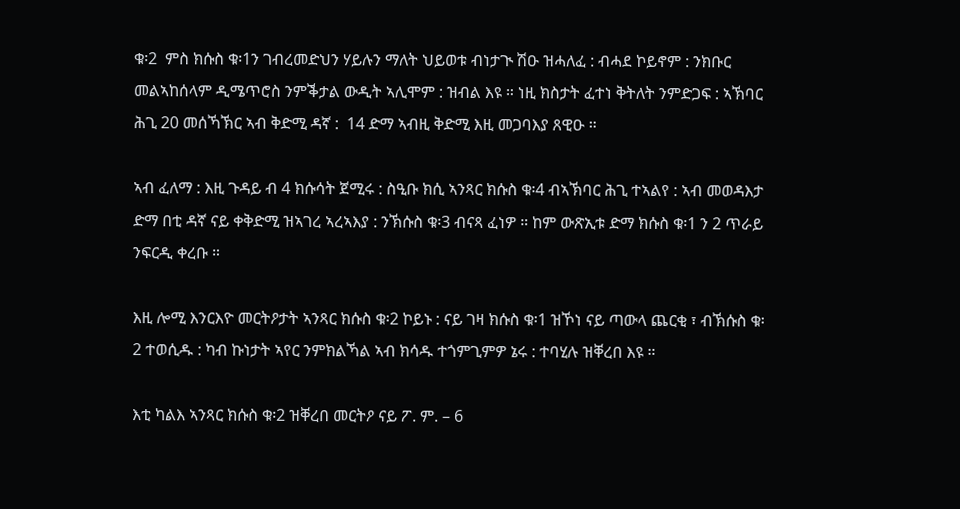ቁ፡2  ምስ ክሱስ ቁ፡1ን ገብረመድህን ሃይሉን ማለት ህይወቱ ብነታጒ ሽዑ ዝሓለፈ : ብሓደ ኮይኖም : ንክቡር መልኣከሰላም ዲሜጥሮስ ንምቕታል ውዲት ኣሊሞም : ዝብል እዩ ። ነዚ ክስታት ፈተነ ቅትለት ንምድጋፍ : ኣኽባር ሕጊ 20 መሰኻኽር ኣብ ቅድሚ ዳኛ :  14 ድማ ኣብዚ ቅድሚ እዚ መጋባእያ ጸዊዑ ።

ኣብ ፈለማ : እዚ ጉዳይ ብ 4 ክሱሳት ጀሚሩ : ስዒቡ ክሲ ኣንጻር ክሱስ ቁ፡4 ብኣኽባር ሕጊ ተኣልየ : ኣብ መወዳእታ ድማ በቲ ዳኛ ናይ ቀቅድሚ ዝኣገረ ኣረኣእያ : ንኽሱስ ቁ፡3 ብናጻ ፈነዎ ። ከም ውጽኢቱ ድማ ክሱስ ቁ፡1 ን 2 ጥራይ ንፍርዲ ቀረቡ ።

እዚ ሎሚ እንርእዮ መርትዖታት ኣንጻር ክሱስ ቁ፡2 ኮይኑ : ናይ ገዛ ክሱስ ቁ፡1 ዝኾነ ናይ ጣውላ ጨርቂ ፣ ብኽሱስ ቁ፡2 ተወሲዱ : ካብ ኩነታት ኣየር ንምክልኻል ኣብ ክሳዱ ተጎምጊምዎ ኔሩ : ተባሂሉ ዝቐረበ እዩ ።

እቲ ካልእ ኣንጻር ክሱስ ቁ፡2 ዝቐረበ መርትዖ ናይ ፖ. ም. – 6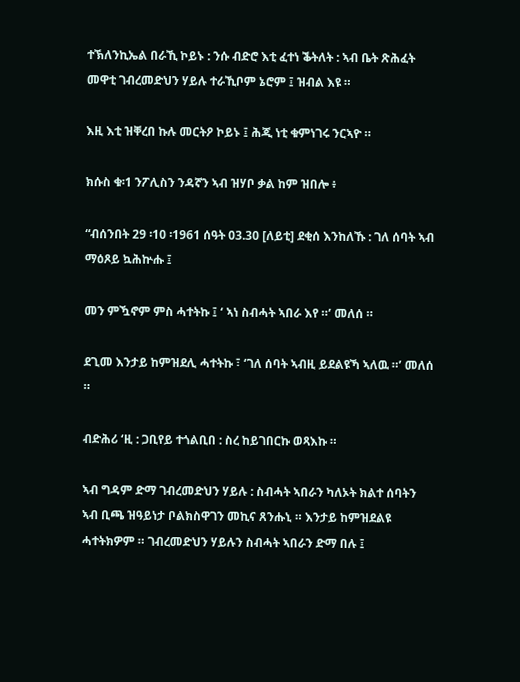ተኽለንኪኤል በራኺ ኮይኑ : ንሱ ብድሮ እቲ ፈተነ ቕትለት : ኣብ ቤት ጽሕፈት መዋቲ ገብረመድህን ሃይሉ ተራኺቦም ኔሮም ፤ ዝብል እዩ ።

እዚ እቲ ዝቐረበ ኩሉ መርትዖ ኮይኑ ፤ ሕጂ ነቲ ቁምነገሩ ንርኣዮ ።

ክሱስ ቁ፡1 ንፖሊስን ንዳኛን ኣብ ዝሃቦ ቃል ከም ዝበሎ ፥

“ብሰንበት 29 ፡10 ፡1961 ሰዓት 03.30 [ለይቲ] ደቂሰ እንከለኹ : ገለ ሰባት ኣብ ማዕጾይ ኳሕኵሑ ፤

መን ምዃኖም ምስ ሓተትኩ ፤ ‘ ኣነ ስብሓት ኣበራ እየ ።’ መለሰ ።

ደጊመ እንታይ ከምዝደሊ ሓተትኩ ፣ ‘ገለ ሰባት ኣብዚ ይደልዩኻ ኣለዉ ።’ መለሰ ።

ብድሕሪ ‘ዚ : ጋቢየይ ተጎልቢበ : ስረ ከይገበርኩ ወጻእኩ ።

ኣብ ግዳም ድማ ገብረመድህን ሃይሉ : ስብሓት ኣበራን ካለኦት ክልተ ሰባትን ኣብ ቢጫ ዝዓይነታ ቦልክስዋገን መኪና ጸንሑኒ ። እንታይ ከምዝደልዩ ሓተትክዎም ። ገብረመድህን ሃይሉን ስብሓት ኣበራን ድማ በሉ ፤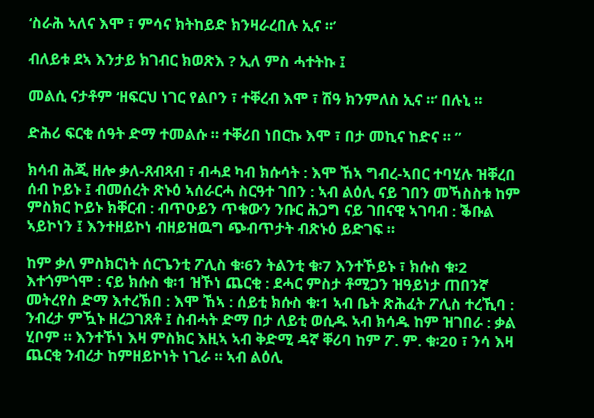‘ስራሕ ኣለና እሞ ፣ ምሳና ክትከይድ ክንዛራረበሉ ኢና ።’

ብለይቱ ደኣ እንታይ ክገብር ክወጽእ ? ኢለ ምስ ሓተትኩ ፤

መልሲ ናታቶም ‘ዘፍርህ ነገር የልቦን ፣ ተቐረብ እሞ ፣ ሽዓ ክንምለስ ኢና ።‘ በሉኒ ።

ድሕሪ ፍርቂ ሰዓት ድማ ተመልሱ ። ተቐሪበ ነበርኩ እሞ ፣ በታ መኪና ከድና ። ”

ክሳብ ሕጂ ዘሎ ቃለ-ጸብጻብ ፣ ብሓደ ካብ ክሱሳት : እሞ ኸኣ ግብረ-ኣበር ተባሂሉ ዝቐረበ ሰብ ኮይኑ ፤ ብመሰረት ጽኑዕ ኣሰራርሓ ስርዓተ ገበን : ኣብ ልዕሊ ናይ ገበን መኻስስቱ ከም ምስክር ኮይኑ ክቐርብ : ብጥዑይን ጥቁውን ንቡር ሕጋግ ናይ ገበናዊ ኣገባብ : ቕቡል ኣይኮነን ፤ እንተዘይኮነ ብዘይዝዉግ ጭብጥታት ብጽኑዕ ይድገፍ ።

ከም ቃለ ምስክርነት ሰርጌንቲ ፖሊስ ቁ፡6ን ትልንቲ ቁ፡7 እንተኾይኑ ፣ ክሱስ ቁ፡2 እተጎምጎሞ : ናይ ክሱስ ቁ፡1 ዝኾነ ጨርቂ : ደሓር ምስታ ቶሚጋን ዝዓይነታ ጠበንኛ መትረየስ ድማ እተረኽበ : እሞ ኸኣ : ሰይቲ ክሱስ ቁ፡1 ኣብ ቤት ጽሕፈት ፖሊስ ተረኺባ : ንብረታ ምዃኑ ዘረጋገጸቶ ፤ ስብሓት ድማ በታ ለይቲ ወሲዱ ኣብ ክሳዱ ከም ዝገበራ : ቃል ሂቦም ። እንተኾነ እዛ ምስክር እዚኣ ኣብ ቅድሚ ዳኛ ቐሪባ ከም ፖ. ም. ቁ፡20 ፣ ንሳ እዛ ጨርቂ ንብረታ ከምዘይኮነት ነጊራ ። ኣብ ልዕሊ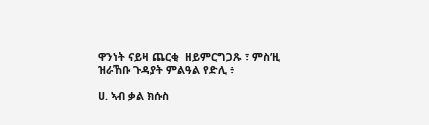ዋንነት ናይዛ ጨርቂ  ዘይምርግጋጹ ፣ ምስ’ዚ ዝራኸቡ ጉዳያት ምልዓል የድሊ ፥

ሀ. ኣብ ቃል ክሱስ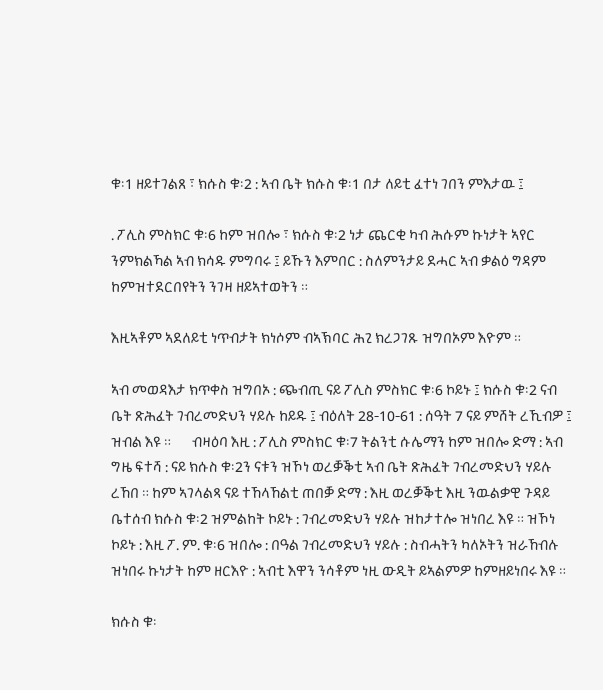ቁ፡1 ዘይተገልጸ ፣ ክሱስ ቁ፡2 : ኣብ ቤት ክሱስ ቁ፡1 በታ ለይቲ ፈተነ ገበን ምእታዉ ፤

. ፖሊስ ምስክር ቁ፡6 ከም ዝበሎ ፣ ክሱስ ቁ፡2 ነታ ጨርቂ ካብ ሕሱም ኩነታት ኣየር ንምክልኻል ኣብ ክሳዱ ምግባሩ ፤ ይኹን እምበር : ስለምንታይ ደሓር ኣብ ቃልዕ ግዳም ከምዝተደርበየትን ንገዛ ዘይኣተወትን ።

እዚኣቶም ኣደለይቲ ነጥብታት ክነሶም ብኣኽባር ሕጊ ክረጋገጹ ዝግበኦም እዮም ።

ኣብ መወዳእታ ክጥቀስ ዝግበኦ : ጭብጢ ናይ ፖሊስ ምስክር ቁ፡6 ኮይኑ ፤ ክሱስ ቁ፡2 ናብ ቤት ጽሕፈት ገብረመድህን ሃይሉ ከይዱ ፤ ብዕለት 28-10-61 : ሰዓት 7 ናይ ምሸት ረኺብዎ ፤ ዝብል እዩ ።       ብዛዕባ እዚ : ፖሊስ ምስክር ቁ፡7 ትልንቲ ሱሌማን ከም ዝበሎ ድማ : ኣብ ግዜ ፍተሻ : ናይ ክሱስ ቁ፡2ን ናቱን ዝኾነ ወረቓቕቲ ኣብ ቤት ጽሕፈት ገብረመድህን ሃይሉ ረኸበ ። ከም ኣገላልጻ ናይ ተኸላኸልቲ ጠበቓ ድማ : እዚ ወረቓቕቲ እዚ ንዉልቃዊ ጉዳይ ቤተሰብ ክሱስ ቁ፡2 ዝምልከት ኮይኑ : ገብረመድህን ሃይሉ ዝከታተሎ ዝነበረ እዩ ። ዝኾነ ኮይኑ : እዚ ፖ. ም. ቁ፡6 ዝበሎ : በዓል ገብረመድህን ሃይሉ : ስብሓትን ካለኦትን ዝራኸብሉ ዝነበሩ ኩነታት ከም ዘርእዮ : ኣብቲ እዋን ንሳቶም ነዚ ውዲት ይኣልምዎ ከምዘይነበሩ እዩ ።

ክሱስ ቁ፡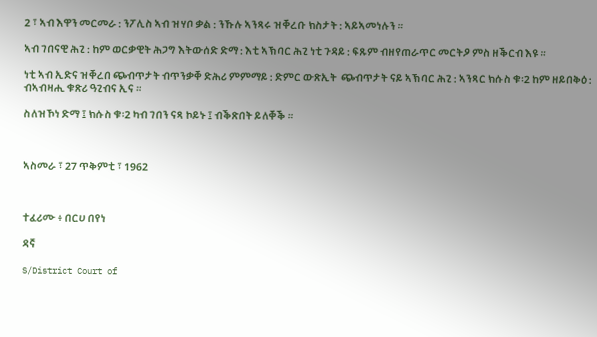2 ፣ ኣብ እዋን መርመራ : ንፖሊስ ኣብ ዝሃቦ ቃል : ንኹሉ ኣንጻሩ ዝቐረቡ ክስታት : ኣይኣመነሉን ።

ኣብ ገበናዊ ሕጊ : ከም ወርቃዊት ሕጋግ እትውሰድ ድማ : እቲ ኣኽባር ሕጊ ነቲ ጉዳይ : ፍጹም ብዘየጠራጥር መርትዖ ምስ ዘቕርብ እዩ ።

ነቲ ኣብ ኢድና ዝቐረበ ጭብጥታት ብጥንቃቐ ድሕሪ ምምማይ : ድምር ውጽኢት  ጭብጥታት ናይ ኣኽባር ሕጊ : ኣንጻር ክሱስ ቁ፡2 ከም ዘይበቅዕ : ብኣብዛሒ ቁጽሪ ዓጊብና ኢና ።

ስለዝኾነ ድማ ፤ ክሱስ ቁ፡2 ካብ ገበን ናጻ ኮይኑ ፤ ብቕጽበት ይለቐቕ ።



ኣስመራ ፣ 27 ጥቅምቲ ፣ 1962



ተፈሪሙ ፥ በርሀ በየነ

ዳኛ

S/District Court of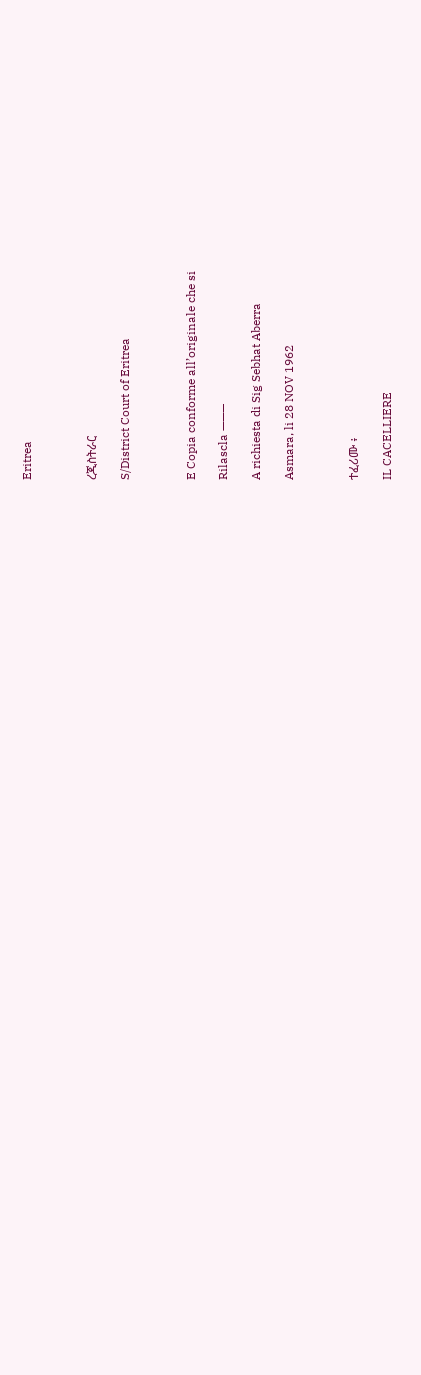Eritrea



ረጂስትራር

S/District Court of Eritrea



E Copia conforme all’originale che si

Rilascla ———

A richiesta di Sig Sebhat Aberra

Asmara, li 28 NOV 1962



ተፈሪሙ ፥

IL CACELLIERE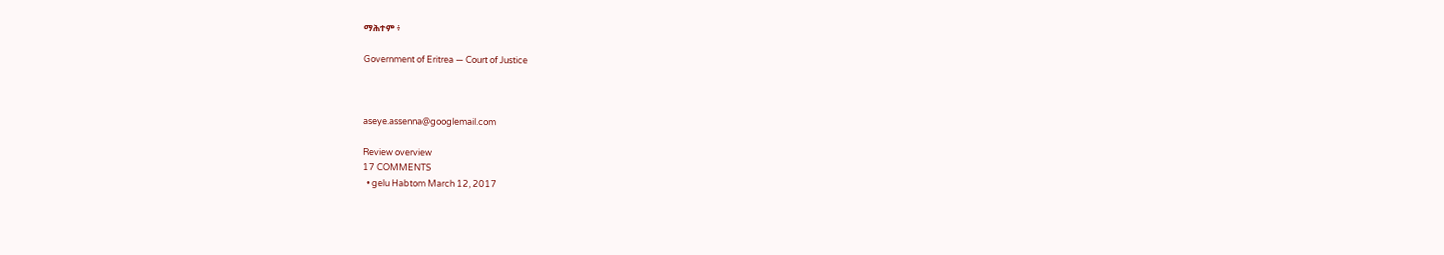ማሕተም ፥

Government of Eritrea — Court of Justice



aseye.assenna@googlemail.com

Review overview
17 COMMENTS
  • gelu Habtom March 12, 2017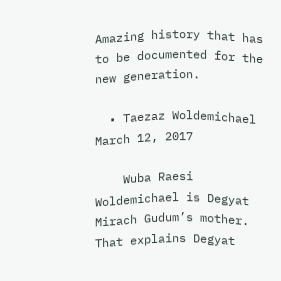Amazing history that has to be documented for the new generation.

  • Taezaz Woldemichael March 12, 2017

    Wuba Raesi Woldemichael is Degyat Mirach Gudum’s mother. That explains Degyat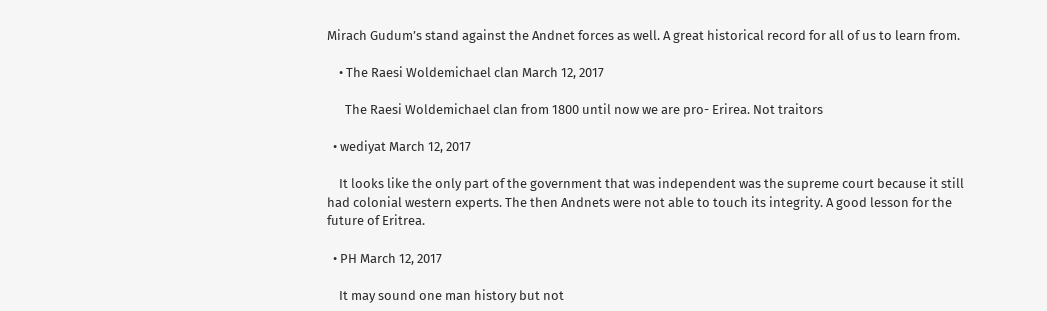Mirach Gudum’s stand against the Andnet forces as well. A great historical record for all of us to learn from.

    • The Raesi Woldemichael clan March 12, 2017

      The Raesi Woldemichael clan from 1800 until now we are pro- Erirea. Not traitors

  • wediyat March 12, 2017

    It looks like the only part of the government that was independent was the supreme court because it still had colonial western experts. The then Andnets were not able to touch its integrity. A good lesson for the future of Eritrea.

  • PH March 12, 2017

    It may sound one man history but not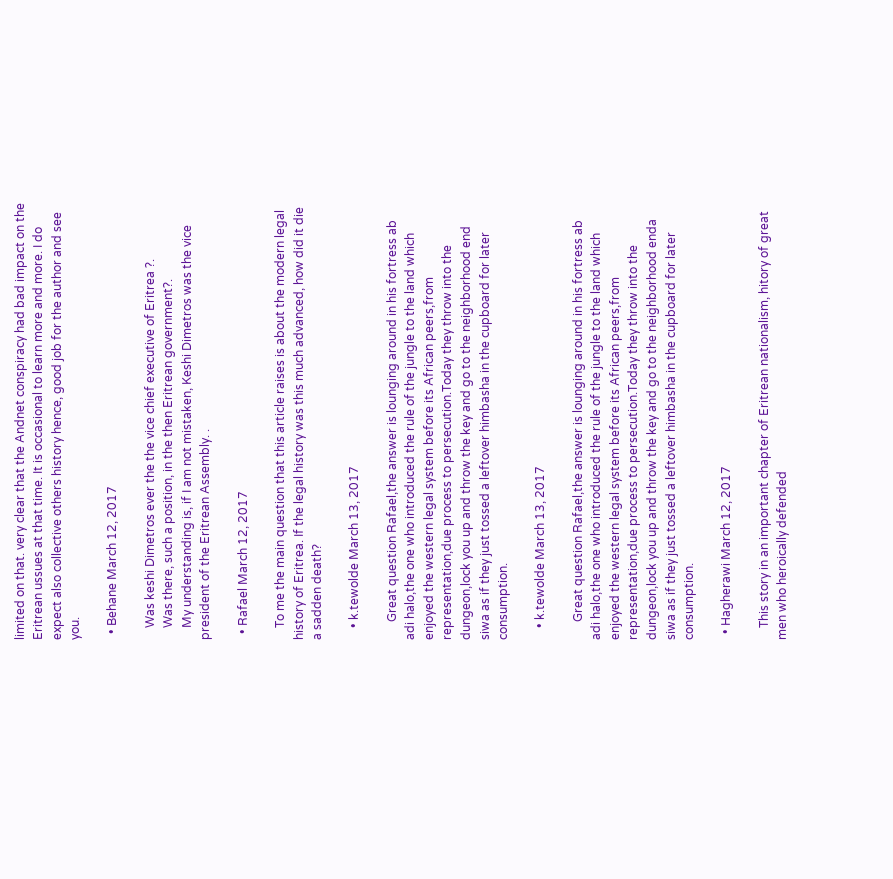limited on that. very clear that the Andnet conspiracy had bad impact on the Eritrean ussues at that time. It is occasional to learn more and more. I do expect also collective others history hence, good job for the author and see you.

  • Behane March 12, 2017

    Was keshi Dimetros ever the the vice chief executive of Eritrea ?.
    Was there, such a position, in the then Eritrean government?.
    My understanding is, if I am not mistaken, Keshi Dimetros was the vice president of the Eritrean Assembly. .

  • Rafael March 12, 2017

    To me the main question that this article raises is about the modern legal history of Eritrea. If the legal history was this much advanced, how did it die a sadden death?

    • k.tewolde March 13, 2017

      Great question Rafael,the answer is lounging around in his fortress ab adi halo,the one who introduced the rule of the jungle to the land which enjoyed the western legal system before its African peers,from representation,due process to persecution.Today they throw into the dungeon,lock you up and throw the key and go to the neighborhood end siwa as if they just tossed a leftover himbasha in the cupboard for later consumption.

    • k.tewolde March 13, 2017

      Great question Rafael,the answer is lounging around in his fortress ab adi halo,the one who introduced the rule of the jungle to the land which enjoyed the western legal system before its African peers,from representation,due process to persecution.Today they throw into the dungeon,lock you up and throw the key and go to the neighborhood enda siwa as if they just tossed a leftover himbasha in the cupboard for later consumption.

  • Hagherawi March 12, 2017

    This story in an important chapter of Eritrean nationalism, hitory of great men who heroically defended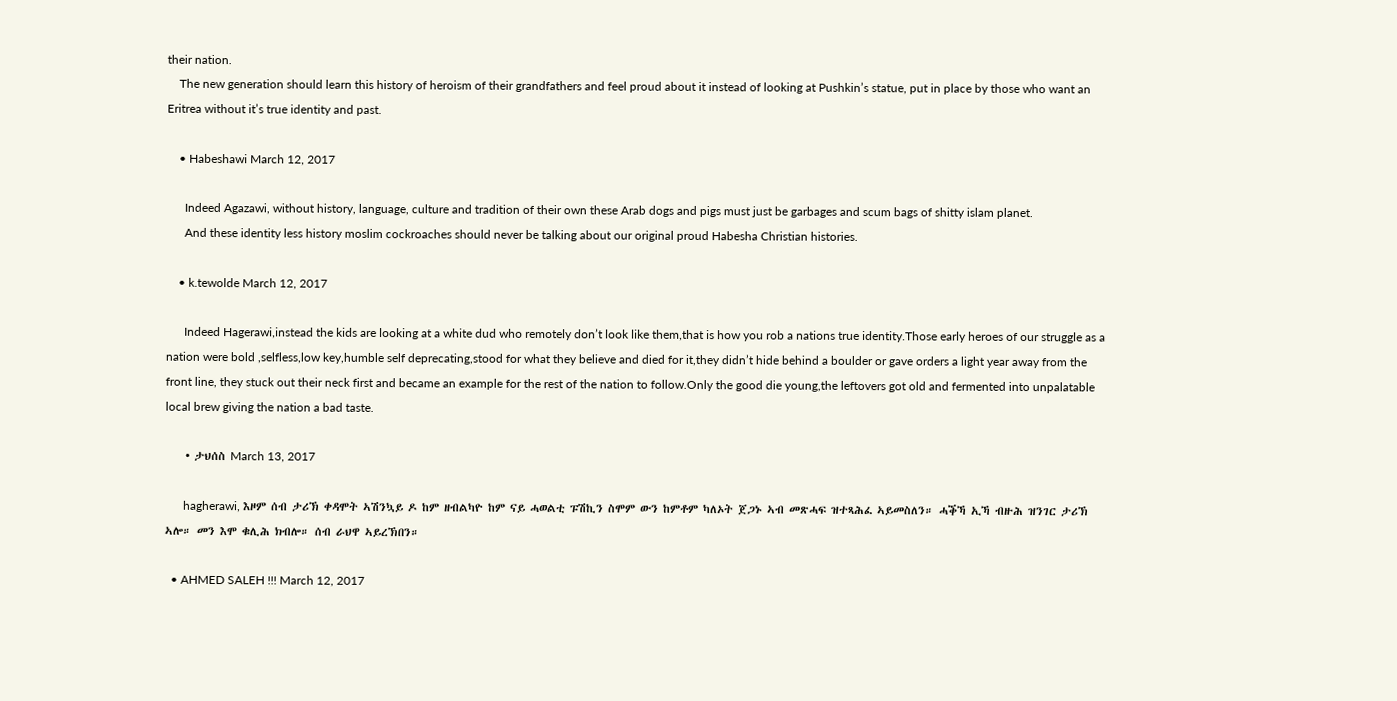their nation.
    The new generation should learn this history of heroism of their grandfathers and feel proud about it instead of looking at Pushkin’s statue, put in place by those who want an Eritrea without it’s true identity and past.

    • Habeshawi March 12, 2017

      Indeed Agazawi, without history, language, culture and tradition of their own these Arab dogs and pigs must just be garbages and scum bags of shitty islam planet.
      And these identity less history moslim cockroaches should never be talking about our original proud Habesha Christian histories.

    • k.tewolde March 12, 2017

      Indeed Hagerawi,instead the kids are looking at a white dud who remotely don’t look like them,that is how you rob a nations true identity.Those early heroes of our struggle as a nation were bold ,selfless,low key,humble self deprecating,stood for what they believe and died for it,they didn’t hide behind a boulder or gave orders a light year away from the front line, they stuck out their neck first and became an example for the rest of the nation to follow.Only the good die young,the leftovers got old and fermented into unpalatable local brew giving the nation a bad taste.

    • ታህሰስ March 13, 2017

      hagherawi, እዞም ሰብ ታሪኽ ቀዳሞት ኣሽንኳይ ዶ ከም ዘብልካዮ ከም ናይ ሓወልቲ ፑሽኪን ስሞም ውን ከምቶም ካለኦት ጀጋኑ ኣብ መጽሓፍ ዝተጻሕፈ ኣይመስለን። ሓቕኻ ኢኻ ብዙሕ ዝንገር ታሪኽ ኣሎ። መን እሞ ቁሊሕ ክብሎ። ሰብ ራህዋ ኣይረኽበን።

  • AHMED SALEH !!! March 12, 2017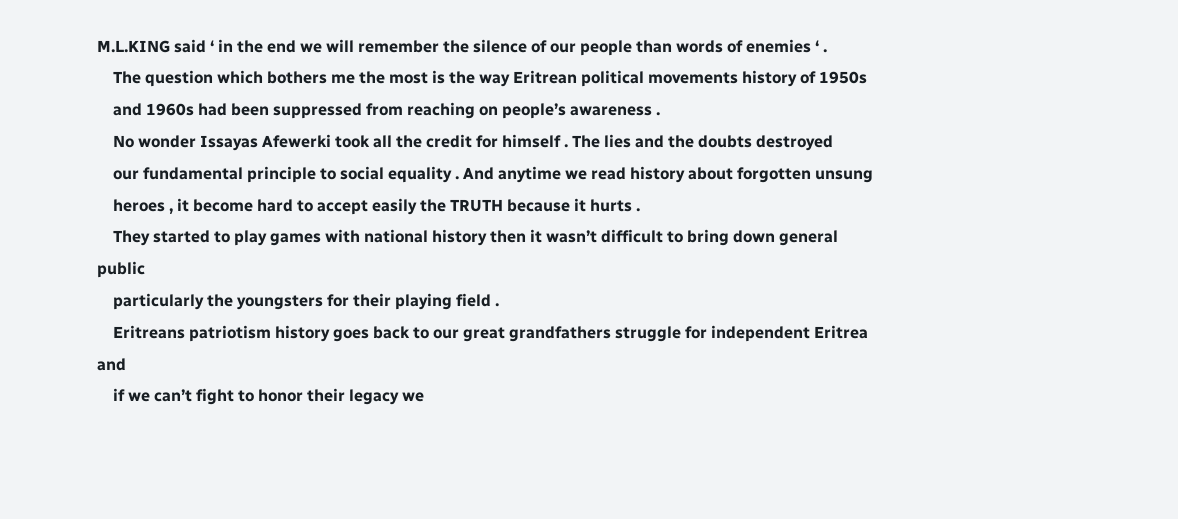M.L.KING said ‘ in the end we will remember the silence of our people than words of enemies ‘ .
    The question which bothers me the most is the way Eritrean political movements history of 1950s
    and 1960s had been suppressed from reaching on people’s awareness .
    No wonder Issayas Afewerki took all the credit for himself . The lies and the doubts destroyed
    our fundamental principle to social equality . And anytime we read history about forgotten unsung
    heroes , it become hard to accept easily the TRUTH because it hurts .
    They started to play games with national history then it wasn’t difficult to bring down general public
    particularly the youngsters for their playing field .
    Eritreans patriotism history goes back to our great grandfathers struggle for independent Eritrea and
    if we can’t fight to honor their legacy we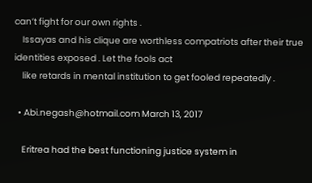can’t fight for our own rights .
    Issayas and his clique are worthless compatriots after their true identities exposed . Let the fools act
    like retards in mental institution to get fooled repeatedly .

  • Abi.negash@hotmail.com March 13, 2017

    Eritrea had the best functioning justice system in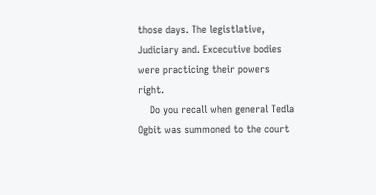those days. The legistlative, Judiciary and. Excecutive bodies were practicing their powers right.
    Do you recall when general Tedla Ogbit was summoned to the court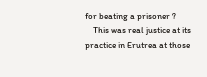for beating a prisoner ?
    This was real justice at its practice in Erutrea at those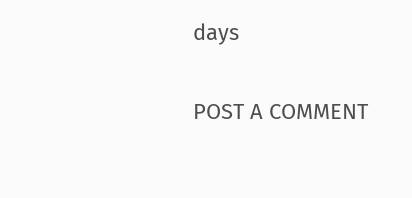days

POST A COMMENT